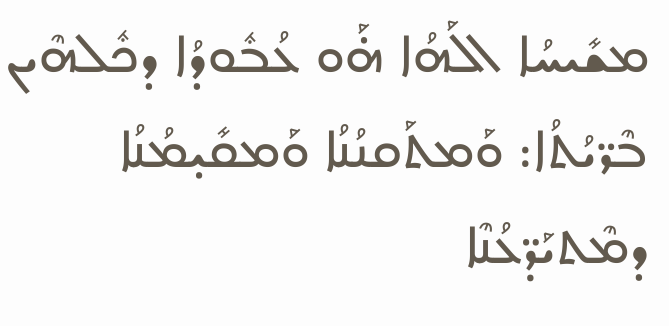ܡܫܺܝܚܳܐ ܐܠܰܗܳܐ ܗ̇ܰܘ ܥܳܒܽܘܕܳܐ ܕܟܽܠܗܶܝܢ ܒܶܪ̈ܝܳܬܳܐ: ܘܰܡܬܰܩܢܳܢܳܐ ܘܰܡܩܺܝ̣ܡܳܢܳܐ ܕܡܶܬܝܰܕ̈ܥܳܢܶܐ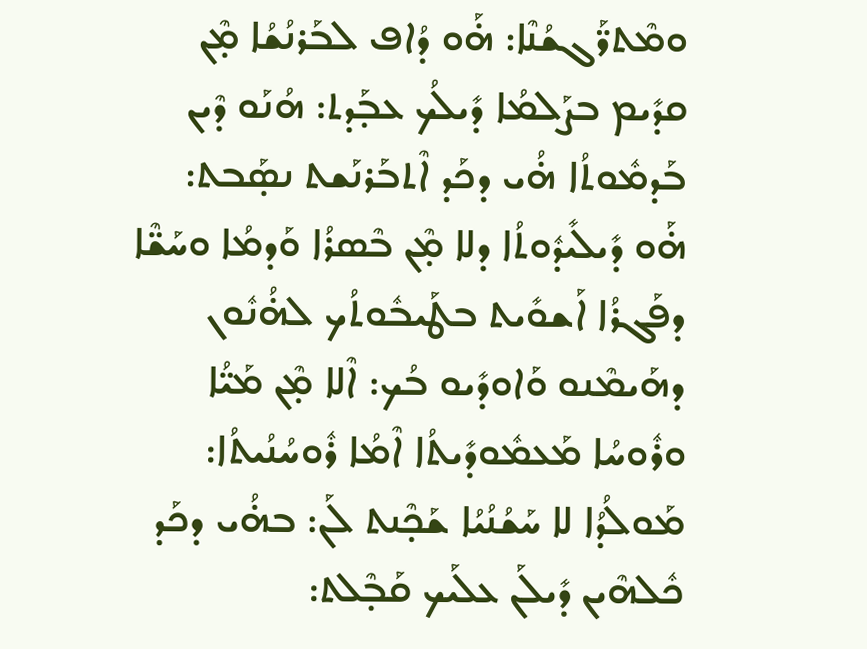ܘܡܶܬܪ̈ܰܓܫܳܢܶܐ: ܗ̇ܰܘ ܕܳܐܦ ܠܒܰܪܢܳܫܳܐ ܡ̣ܶܢ ܩܕܺܝܡ ܒܨܰܠܡܳܐ ܕܺܝܠܳܟ ܥܒ̣ܰܕܬ: ܗܳܢܰܘ ܕܶܝܢ ܒܰܕܡܽܘܬܳܐ ܗ̇ܳܝ ܕܟܰܕ ܐܶܬܒܰܪܢܰܫܬ ܢܣ̣ܰܒܬ: ܗ̇ܰܘ ܕܺܝܠܺܝܕܽܘܬܳܐ ܕܠܐ ܡ̣ܶܢ ܒܶܣܪܳܐ ܘܰܕܡܳܐ ܘܚܰܫ̈ܶܐ ܕܦܰܓܪܳܐ ܐܰܫܘܺܝܬ ܒܛܰܝܒܽܘܬܳܟ ܠܗ̇ܳܢܽܘܢ ܕܗܰܝܡܶܢܘ ܘܰܐܘܕܺܝܘ ܒܳܟ: ܐܶܠܐ ܡ̣ܶܢ ܡܰܝ̈ܳܐ ܘܪܽܘܚܳܐ ܡܰܥܡܽܘܕܺܝܬܳܐ ܐܶܡܳܐ ܪܽܘܚܳܢܳܝܬܳܐ: ܡܰܘܠܳܕܳܐ ܠܐ ܚܰܫܳܢܳܝܳܐ ܫܰܟ̣ܶܢܬ ܠܰܢ: ܒܗ̇ܳܝ ܕܟܰܕ ܟܽܠܗܶܝܢ ܕܺܝܠܰܢ ܥܠܰܝܟ ܩܰܒ̣ܶܠܬ: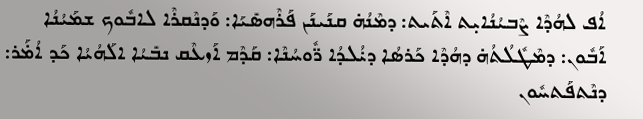ܐܳܦ ܠܗܳܕܶܐ ܨܶܒܝܳܢܳܐܝ̣ܬ ܐܶܬܰܝܬ: ܕܡܶܢܳܗ̇ ܩܢܰܝܢܰܢ ܦܰܪܶܗܣܺܝܰܐ: ܘܰܕܢܶܩܪܶܐ ܠܐܒܽܘܟ ܫܡܰܝܳܢܳܐ ܐܰܒܽܘܢ: ܕܡܶܛܽܠܳܬܳܗ̇ ܕܗܳܕܶܐ ܟܰܪܣܳܐ ܕܝ̇ܳܠܕܳܐ ܪ̈ܽܘܚܳܢܶܐ: ܩܰܕܶܡ ܐܰܙܥܶܩ ܢܒܺܝܳܐ ܐܠܰܗܳܝܳܐ ܟܰܕ ܐܳܡ̇ܰܪ: ܕܢܶܬܦܰܬܚܽܘܢ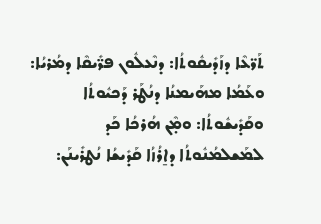ܬܰܪ̈ܥܶܐ ܕܙܰܕܺܝܩܽܘܬܳܐ: ܕܢܶܥܠܽܘܢ ܦܪ̈ܺܝܩܶܐ ܕܡܳܪܝܳܐ: ܘܥܰܡܳܐ ܡܗܰܝܡܢܳܐ ܕܢܳܛܰܪ ܕܰܟܝܽܘܬܳܐ ܘܩܰܕܺܝܫܽܘܬܳܐ: ܘܡ̣ܶܢ ܗܳܪܟܳܐ ܟܰܕ ܠܡܰܫܠܡܳܢܽܘܬܳܐ ܕܐ̱ܪܳܙܳܐ ܩܰܕܺܝܫܳܐ ܢܳܛܪܺܝܢܰܢ: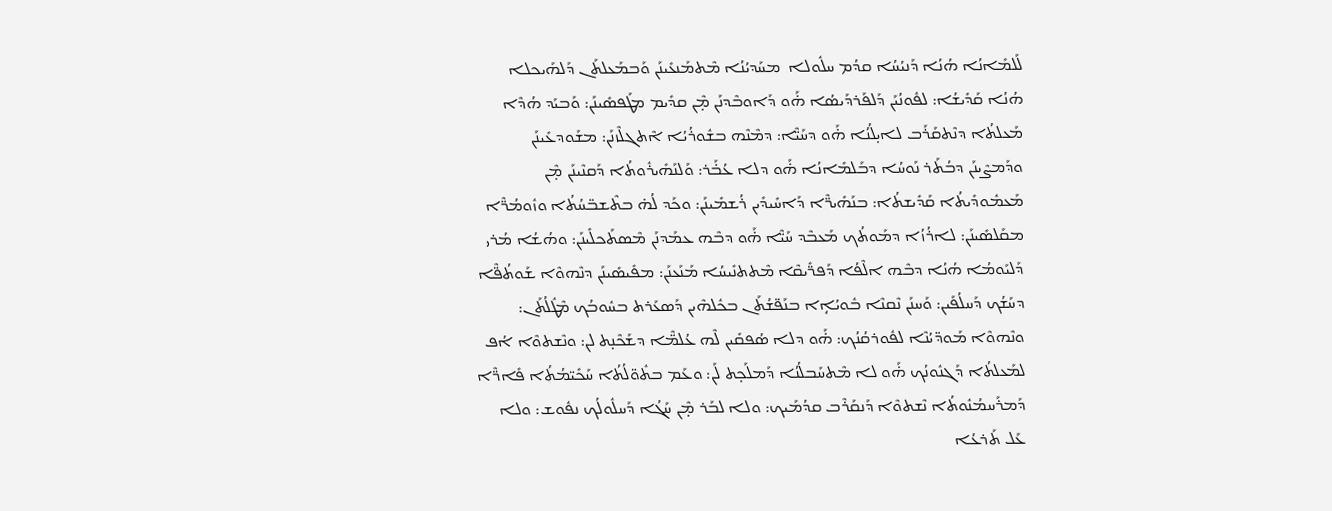ܠܰܠܡܺܐܢܳܐ ܗܳܢܳܐ ܕܰܢܝܳܚܳܐ ܩܕܳܡ ܚܠܽܘܠܐ  ܡܚܰܕܝܳܢܳܐ ܡܶܬܡܰܢܥܺܝܢܰܢ ܘܰܒܡܰܥܠܬܰܢ ܕܰܠܗܰܝܟܠܐ ܗܳܢܳܐ ܩܰܕܺܝܫܳܐ: ܠܦܽܘܢܳܝܰܢ ܕܰܠܦܰܪܕܰܝܣܳܐ ܗ̇ܰܘ ܕܰܐܘܒܶܕܢܰܢ ܡ̣ܶܢ ܩܕܺܝܡ ܡܛܰܦܣܺܝܢܰܢ: ܘܰܒܝܰܕ ܗܳܕܶܐ ܡܰܥܠܬܳܐ ܕܢܶܬܩܰܪܰܒ ܠܐܝ̣ܠܳܢܳܐ ܗ̇ܰܘ ܕܚܰܝ̈ܶܐ: ܕܡܶܢܶܗ ܒܫܽܘܪܳܝܳܐ ܐܶܬܓܠܶܙܢܰܢ: ܡܫܰܘܕܥܺܝܢܰܢ ܘܕܰܡܨܶܝܢܰܢ ܕܒܳܬܰܪ ܢܰܘܚܳܐ ܕܒܰܠܡܺܐܢܳܐ ܗ̇ܰܘ ܕܠܐ ܥܳܒ̇ܰܪ: ܘܰܠܢܰܗܺܝܪܽܘܬܳܐ ܕܰܩܢܶܝܢܰܢ ܡ̣ܶܢ ܡܰܥܡܽܘܕܺܝܬܳܐ ܩܰܕܺܝܫܬܳܐ: ܒܢܰܗܺܝܪ̈ܶܐ ܕܰܐܚܺܝܕܺܝܢ ܪܳܫܡܺܝܢܰܢ: ܘܟܰܕ ܠܳܗ̇ ܒܬܶܫܒ̈ܚܳܬܳܐ ܘܙܽܘܡܳܪ̈ܶܐ ܡܩܰܠܣܺܝܢܰܢ: ܠܐܪܳܙܳܐ ܕܡܰܘܬܳܟ ܡܰܥܒܶܕ ܚܰܝ̈ܶܐ ܗ̇ܰܘ ܕܒܶܗ ܥܡܰܕܢܰܢ ܡܶܣܬܰܟܠܺܝܢܰܢ: ܘܗܳܫܳܐ ܡܳܪܝ ܕܰܠܝܰܘܡܳܐ ܗܳܢܳܐ ܕܒܶܗ ܐܠܶܦܳܐ ܕܰܦܪ̈ܺܝܩܶܐ ܡܶܬܬܢܺܝܚܳܐ ܡܰܢܰܥܢܰܢ: ܡܦܺܝܣܺܝܢܰܢ ܕܢܶܗܘܶܐ ܫܰܘܬܳܦ̈ܶܐ ܕܚܰܫܳܟ ܕܰܚܠܳܦܰܝܢ: ܘܰܚܢܰܢ ܢܶܩܢܶܐ ܒܽܘܝܳܐܴܐ ܒܢܰܦ̈ܫܳܬܰܢ ܒܟܽܠܗܶܝܢ ܕܰܣܥܰܪܬ ܒܚܽܘܒܳܟ ܡܶܛܽܠܳܬܰܢ: ܘܢܶܗܘܶܐ ܡܰܘܕ̈ܝܳܢܶܐ ܠܦܽܘܪܩܳܢܳܟ: ܗ̇ܰܘ ܕܠܐ ܣܳܦܩܺܝܢ ܠܶܗ ܥܳܠܡ̈ܶܐ ܕܫܰܟܶܢ̣ܬ ܠܢ: ܘܢܶܫܬܘܶܐ ܐܳܦ ܠܡܰܥܠܬܳܐ ܕܰܓܢܽܘܢܳܟ ܗ̇ܰܘ ܠܐ ܡܶܬܚܰܒܠܳܢܳܐ ܕܰܡܠܰܟ̣ܬ ܠܰܢ: ܘܥܰܡ ܒܬܽܘ̈ܠܳܬܳܐ ܚܰܟܺܝ̈ܡܳܬܳܐ ܦܺܐܪ̈ܶܐ ܕܰܡܪܰܚܡܳܢܽܘܬܳܐ ܢܶܫܬܘܶܐ ܕܰܢܩܰܪܶܒ ܩܕܳܡܰܝܟ: ܘܠܐ ܠܒܰܪ ܡ̣ܶܢ ܚܰܓܳܐ ܕܰܚܠܽܘܠܳܟ ܢܦܽܘܫ: ܘܠܐ ܥܰܠ ܬܰܪܥܳܐ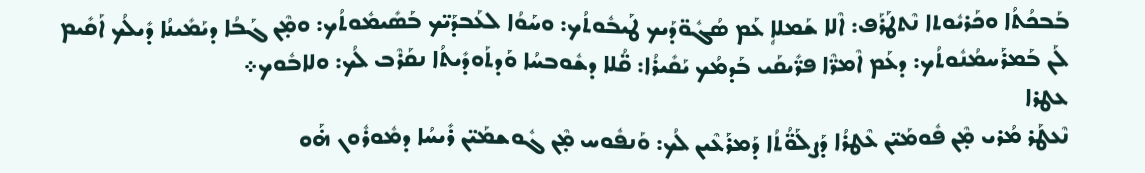ܒܰܒܟܳܬܳܐ ܘܟܰܪܝܽܘܬܐ ܢܶܬܛܰܪܰܦ: ܐܶܠܐ ܫܰܡܠܐܴ ܥܰܡ ܣܳܓܽܘ̈ܕܰܝܟ ܛܰܝܒܽܘܬܳܟ: ܘܚܰܘܳܐ ܠܥܰܒܕܰܝ̈ܟ ܒܰܣܺܝܡܽܘܬܳܟ: ܘܡ̣ܶܢ ܓܰܒܳܐ ܕܝܰܡܺܝܢܳܐ ܕܺܝܠܳܟ ܐܰܩܺܝܡ ܠܰܢ ܒܰܡܪܰܚܡܳܢܽܘܬܳܟ: ܕܥܰܡ ܐܶܡܪ̈ܶܐ ܦܪ̈ܺܝܩܰܝ ܒܰܕܡܳܟ ܝܰܩܺܝܪܳܐ: ܩ̈ܳܠܐ ܕܫܽܘܒܚܳܐ ܘܰܕܬܰܘܕܺܝܬܳܐ ܢܩܰܪܶܒ ܠܳܟ: ܘܠܐܒܽܘܟ܀
ܥܛܪܐ
ܢܶܥܛܰܪ ܡܳܪܝ ܡ̣ܶܢ ܦܽܘܡܰܝ̈ܢ ܥܶܛܪܳܐ ܕܰܨܠܰܘ̈ܳܬܳܐ ܕܰܡܪܰܥܶܝܢ ܠܳܟ: ܘܰܢܦܽܘܚ ܡ̣ܶܢ ܓܽܘܫܡܰܝ̈ܢ ܪܺܝܚܳܐ ܕܡܽܘܪܽܘܢ ܗ̇ܰܘ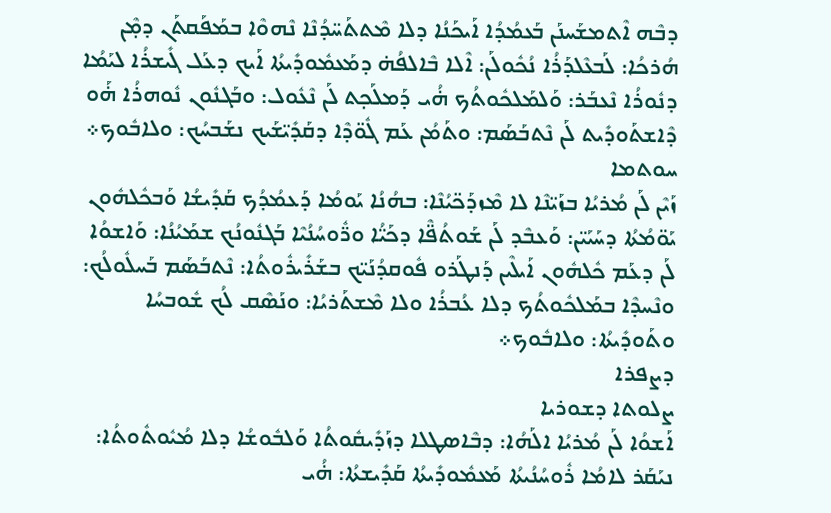ܕܒܶܗ ܐܶܬܡܫܰܚܢܰܢ ܒܰܥܡܳܕܳܐ ܐܰܝܟܰܢܳܐ ܕܠܐ ܡܶܬܬܰܚ̈ܕܳܢܶܐ ܢܶܗܘܶܐ ܒܡܰܦܰܩܬܰܢ ܕܡ̣ܶܢ ܗܳܪܟܳܐ: ܠܰܒܥܶܠܕܰܪܳܐ ܢܳܟܽܘܠܰܢ: ܐܶܠܐ ܒܶܐܠܦܳܗ̇ ܕܡܰܥܡܽܘܕܺܝܬܳܐ ܐܰܝܟ ܕܥܰܠ ܓܺܝܫܪܳܐ ܠܝܰܡܳܐ ܕܢܽܘܪܳܐ ܢܶܥܒܰܪ: ܘܰܠܡܰܠܟܽܘܬܳܟ ܗ̇ܳܝ ܕܰܡܠܰܟ̣ܬ ܠܰܢ ܢܶܥܽܘܠ: ܘܒܰܓܢܽܘܢ ܢܽܘܗܪܳܐ ܗ̇ܰܘ ܕܶܐܫܬܰܘܕܺܝܬ ܠܰܢ ܢܶܬܒܰܣܰܡ: ܘܬܰܡܳܢ ܥܰܡ ܓܽܘ̈ܕܶܐ ܕܩܰܕܺܝ̈ܫܰܝܟ ܢܫܰܒܚܳܟ: ܘܠܐܒܽܘܟ܀
ܚܘܬܡܐ
ܙܰܝܶܢ ܠܰܢ ܡܳܪܝܳܐ ܒܙܰܝ̈ܢܶܐ ܠܐ ܡܶܙܕܰܟ̈ܝܳܢܶܐ: ܒܗܳܢܳܐ ܝܰܘܡܳܐ ܕܰܥܡܳܕܳܟ ܩܰܕܺܝܫܳܐ ܘܰܒܟܽܠܗܽܘܢ ܝܰܘ̈ܡܳܬܳܐ ܕܚܰܝܰܝ̈ܢ: ܘܰܥܒܶܕ ܠܰܢ ܫܰܘܬܳܦ̈ܶܐ ܕܟܰܝ̈ܳܐ ܘܪ̈ܽܘܚܳܢܳܝܶܐ ܒܰܓܢܽܘܢܳܟ ܫܡܰܝܳܢܳܐ: ܘܰܐܫܘܳܐ ܠܰܢ ܕܥܰܡ ܟܽܠܗܽܘܢ ܐܰܝܠܶܝܢ ܕܰܢܛܰܪܘ ܦܽܘܩܕܳܢܰܝ̈ܟ ܒܫܰܪܺܝܪܽܘܬܳܐ: ܢܶܬܒܰܣܰܡ ܒܰܚܠܽܘܠܳܟ: ܘܢܶܚܕܶܐ ܒܡܰܠܟܽܘܬܳܟ ܕܠܐ ܥܳܒܪܳܐ ܘܠܐ ܡܶܫܬܰܪܝܳܐ: ܘܢܰܣܶܩ ܠܳܟ ܫܽܘܒܚܳܐ ܘܬܰܘܕܺܝܬܳܐ: ܘܠܐܒܽܘܟ܀
ܕܨܦܪܐ
ܨܠܘܬܐ ܕܫܘܪܝܐ
ܐܰܫܘܳܐ ܠܰܢ ܡܳܪܝܳܐ ܐܠܰܗܳܐ: ܕܒܶܐܣܛܠܐ ܕܙܰܕܺܝܩܽܘܬܳܐ ܘܰܠܒܽܘܫܳܐ ܕܠܐ ܡܳܝܽܘܬܽܘܬܳܐ: ܢܝܰܩܰܪ ܠܐܡܳܐ ܪܽܘܚܳܢܳܝܬܳܐ ܡܰܥܡܽܘܕܺܝܬܳܐ ܩܰܕܺܝܫܬܳܐ: ܗ̇ܳܝ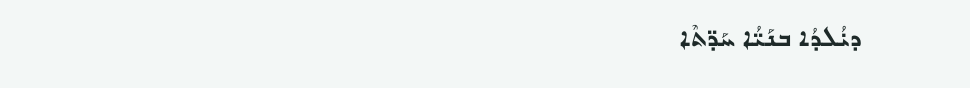ܕܝ̇ܳܠܕܳܐ ܒܢܰܝ̈ܳܐ ܚܰܕ̈ܬܶܐ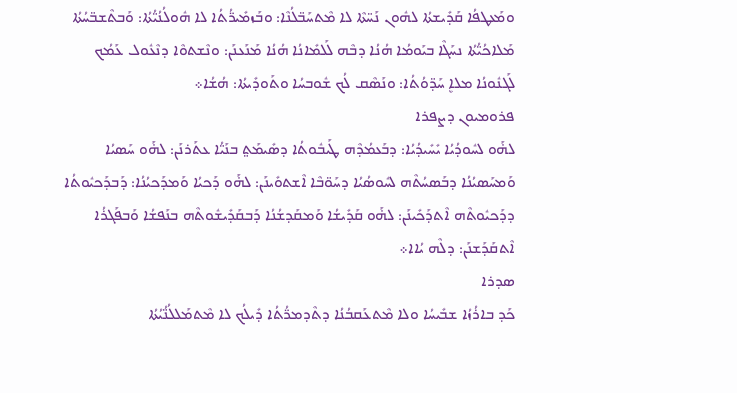ܘܡܰܥܛܦܳܐ ܩܰܕܺܝܫܬܳܐ ܠܗܽܘܢ ܢܰܚ̈ܬܶܐ ܠܐ ܡܶܬܚܰܒ̈ܠܳܢܶܐ: ܘܒܰܙܡܺܝܪ̈ܳܬܳܐ ܠܐ ܗܽܘܠܳܢܳܝ̈ܳܬܳܐ: ܘܰܒܬܶܫܒ̈ܚܳܬܳܐ ܡܰܠܐܟܳܝ̈ܳܬܳܐ ܢܚܰܓܶܐ ܒܝܰܘܡܳܐ ܗܳܢܳܐ ܕܒܶܗ ܠܰܠܡܺܐܢܳܐ ܗܳܢܳܐ ܡܰܢܰܥܢܰܢ: ܘܢܶܫܬܘܶܐ ܕܢܶܥܽܘܠ ܥܰܡܳܟ ܠܰܓܢܽܘܢܳܐ ܡܠܐܷ ܚܰܕ̈ܘܳܬܳܐ: ܘܢܰܣܶܩ ܠܳܟ ܫܽܘܒܚܳܐ ܘܬܰܘܕܺܝܬܳܐ: ܗܳܫܳܐ܀
ܦܪܘܡܝܘܢ ܕܨܦܪܐ
ܠܗ̇ܰܘ ܠܚܽܘܕܳܝܳܐ ܝܺܚܺܝܕܳܝܳܐ: ܕܒܰܥܡܳܕܶܗ ܛܰܝܒܽܘܬܳܐ ܕܣܺܝܡܰܬ݀ ܒܢܰܝ̈ܳܐ ܥܬܰܪܢܰܢ: ܠܗ̇ܰܘ ܚܰܣܝܳܐ ܘܰܡܚܰܣܝܳܢܳܐ ܕܒܰܣܚܳܬܶܗ ܠܚܽܘܣܳܝܳܐ ܕܚܰܘ̈ܒܶܐ ܐܶܫܬܘܺܝܢܰܢ: ܠܗ̇ܰܘ ܕܰܟܝܳܐ ܘܰܡܕܰܟܝܳܢܳܐ: ܕܰܒܕܰܟܝܽܘܬܳܐ ܕܕܰܟܝܽܘܬܶܗ ܐܶܬܕܰܟܺܝܢܰܢ: ܠܗ̇ܰܘ ܩܰܕܺܝܫܳܐ ܘܰܡܩܰܕܫܳܢܳܐ ܕܰܒܩܰܕܺܝܫܽܘܬܶܗ ܒܢܰܦܫܳܐ ܘܰܒܦܰܓܪܳܐ ܐܶܬܩܰܕܰܫܢܰܢ: ܕܠܶܗ ܝܳܐܐ܀
ܣܕܪܐ
ܟܰܕ ܒܐܪܳܙܳܐ ܫܒܺܝܚܳܐ ܘܠܐ ܡܶܬܥܰܩܒܳܢܳܐ ܕܬܶܕܡܪ̈ܳܬܳܐ ܕܺܝܠܳܟ ܠܐ ܡܶܬܡܰܠܠܳܢ̈ܳܝܳܬܳܐ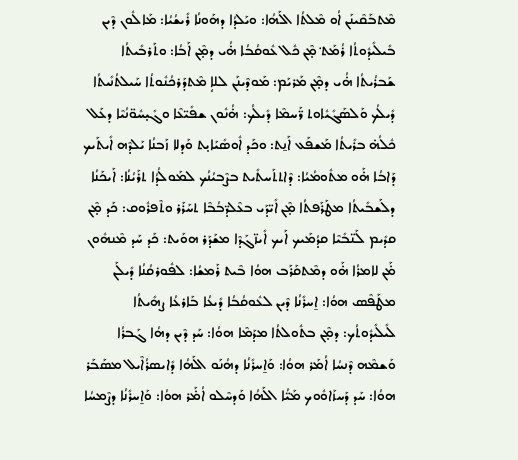ܡܶܬܒܰܩܶܝܢܰܢ ܐܳܘ ܡܶܠܬܳܐ ܐܠܰܗܳܐ: ܘܝܰܠܕܳܐ ܕܗܰܘܢܳܐ ܪܺܝܫܳܝܳܐ: ܡܰܐܠܽܘܢ ܕܶܝܢ ܒܺܝܠܺܝܕܽܘܬܳܐ ܪܳܡܰܬ݀ ܡ̣ܶܢ ܟܽܠ ܥܽܘܩܳܒܳܐ ܗ̇ܳܝ ܕܡ̣ܶܢ ܐܰܒܳܐ: ܘܬܰܪܒܺܝܬܳܐ ܫܰܒܪܳܝܬܳܐ ܗ̇ܳܝ ܕܡ̣ܶܢ ܡܰܪܝܰܡ: ܡܰܘܕܶܝܢܰܢ ܠܠܐܴ ܡܶܬܕܰܪܟܳܢܽܘܬܳܐ ܚܰܝܠܬܳܢܺܝܬܳܐ ܕܺܝܠܳܟ ܘܰܠܣܰܓܺܝܽܐܘܬ ܪ̈ܰܚܡܶܐ ܕܺܝܠܳܟ: ܗ̇ܳܢܽܘܢ ܫܦܺܝ̈ܥܶܐ ܘܓܺܝ̣ܚܽܘ̈ܢܳܝܶܐ ܕܥܰܠ ܟܽܠܳܗ̇ ܒܪܺܝܬܳܐ ܡܰܫܦܰܥ ܐܰܢ̱ܬ: ܘܟܰܕ ܐܽܘܣܺܝܰܐܝ̣ܬ ܘܰܕܠܐ ܙܰܒܢܳܐ ܝܰܠܕܶܗ ܐܺܝܬܰܝܟ ܕܰܐܒܳܐ ܗ̇ܰܘ ܡܬܽܘܡܳܝܳܐ: ܕܶܐܬܬܰܚܬܺܝܬ ܒܨܶܒܝܳܢܳܟ ܠܡܰܘܠܳܕܳܐ ܬܪܰܝܳܢܳܐ: ܐܰܝܟܰܢܳܐ ܕܠܰܫܒܺܝܬܳܐ ܡܛܰܪܰܦܬܳܐ ܡ̣ܶܢ ܐܺܝ̈ܕܰܝ ܒܥܶܠܕ̈ܒܳܒܶܐ ܬܚܰܪܰܪ ܘܬܶܦܪܽܘܩ: ܟܰܕ ܡ̣ܶܢ ܩܕܺܝܡ ܠܰܢ̈ܒܺܝܶܐ ܩܕܳܡܰܝܟ ܐܰܝܟ ܐܺܝܙ̈ܓܰܕܶܐ ܡܫܰܕܰܪ ܗܘܰܝܬ: ܟܰܕ ܚܰܕ ܡܶܢܗܽܘܢ ܡ̇ܰܢ ܠܐܡܪܳܐ ܗ̇ܰܘ ܕܡܶܬܩܰܪܰܒ ܗܘܳܐ ܒܶܝܬ ܪܰܡܫܳܐ: ܠܦܽܘܪܩܳܢܳܐ ܕܺܝܠܰܢ ܡܛܰܦܶܣ ܗܘܳܐ: ܐ̱ܚܪܺܢܳܐ ܕܶܝܢ ܠܥܽܘܩܳܒܳܐ ܕܺܝܥܳܐ ܒܰܐܪܥܳܐ ܨܗܺܝܬܳܐ ܠܺܝܠܺܝܕܽܘܬܳܟ: ܕܡ̣ܶܢ ܒܬܽܘܠܬܳܐ ܡܕܰܡܶܐ ܗܘܳܐ: ܚܰܕ ܕܶܝܢ ܕܗܳܐ ܓܰܒܪܳܐ ܘܰܫܡܶܗ ܕܶܢܚܳܐ ܐܳܡܰܪ ܗܘܳܐ: ܘܰܐ̱ܚܪܺܢܳܐ ܕܗܳܢܰܘ ܐܠܰܗܳܐ ܕܺܐܝܣܪܳܐܶܝܠ ܡܣܰܒܰܪ ܗܘܳܐ: ܚܰܕ ܕܰܚܙܰܐܘܽܘܟ ܡܰܝ̈ܳܐ ܐܠܰܗܳܐ ܘܰܕܚܶܠܘ ܐܳܡ̇ܰܪ ܗܘܳܐ: ܘܰܐ̱ܚܪܺܢܳܐ ܕܨܶܡܚܳܐ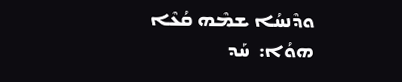ܘܕܶܢܚܳܐ ܫܡܶܗ ܩܳܥܶܐ ܗܘܳܐ:  ܚܰܕ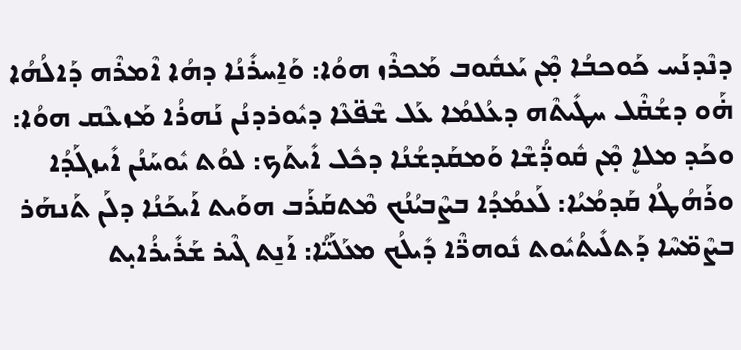ܕܢܶܕܢܰܚ ܟܰܘܟܒܳܐ ܡ̣ܶܢ ܝܰܥܩܽܘܒ ܡܰܟܪܶܙ ܗܘܳܐ: ܘܰܐ̱ܚܪܺܢܳܐ ܕܗܳܐ ܐܶܡܪܶܗ ܕܰܐܠܳܗܳܐ ܗ̇ܰܘ ܕܫܳܩ̇ܶܠ ܚܛܺܝܬܶܗ ܕܥܳܠܡܳܐ ܥܰܠ ܫܶܦ̈ܥܶܐ ܕܝܽܘܪܕܢܳܢ ܢܰܗܪܳܐ ܡܰܙܥܶܩ ܗܘܳܐ: ܘܟܰܕ ܡܠܐܷ ܡ̣ܶܢ ܩܽܘܕ̈ܳܫܶܐ ܘܰܡܩܰܕܫܳܢܳܐ ܕܟܽܠ ܐܺܝܬܰܟ: ܠܘܳܬ ܝܽܘܚܰܢܳܢ ܐܺܝܙܓܰܕܳܐ ܘܪܰܗܳܛܳܐ ܩܰܕܡܳܝܳܐ: ܠܰܥܡܳܕܳܐ ܒܨܶܒܝܳܢܳܟ ܡܶܬܩܰܪܰܒ ܗܘܰܝܬ ܐܰܝܟܰܢܳܐ ܕܠܰܢ ܬܰܢܗܰܪ ܒܨܶܡ̈ܚܶܐ ܕܰܬܠܺܝܬܳܝܽܘܬ ܢܽܘܗܪ̈ܶܐ ܕܺܝܠܳܟ ܡܥܰܠܰܝ̈ܳܐ: ܐܰܢ̱ܬ ܓܶܝܪ ܫܰܪܺܝܪܳܐܝ̣ܬ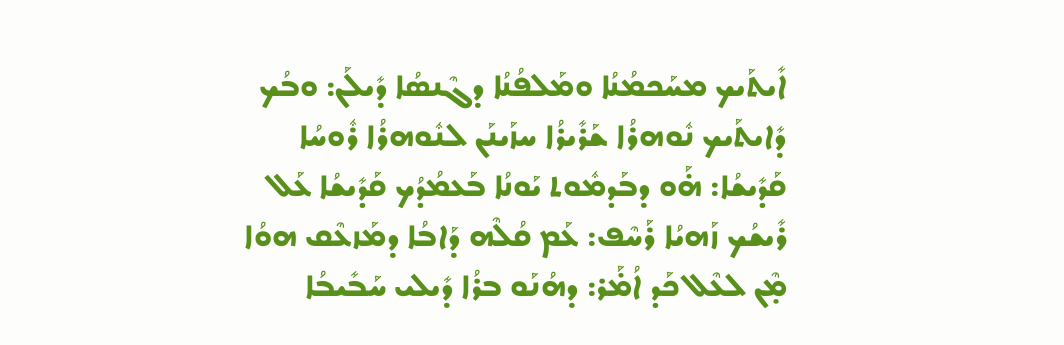ܐܺܝܬܰܝܟ ܡܚܰܟܡܳܢܳܐ ܘܡܰܠܦܳܢܳܐ ܕܓܶܢܣܳܐ ܕܺܝܠܰܢ: ܘܒܳܟ ܕܺܐܝܬܰܝܟ ܢܽܘܗܪܳܐ ܫܰܪܺܝܪܳܐ ܚܙܰܝܢܰܢ ܠܢܽܘܗܪܳܐ ܪܽܘܚܳܐ ܩܰܕܺܝܫܳܐ: ܗ̇ܰܘ ܕܒܰܕܡܽܘܬ ܝܰܘܢܳܐ ܒܰܥܡܳܕܳܟ ܩܰܕܺܝܫܳܐ ܥܰܠ ܪܺܝܫܳܟ ܙܰܗܝܳܐ ܪܰܚܶܦ: ܥܰܡ ܩܳܠܶܗ ܕܰܐܒܳܐ ܕܡܰܙܥܶܩ ܗܘܳܐ ܡ̣ܶܢ ܠܥܶܠ ܟܰܕ ܐܳܡ̇ܰܪ: ܕܗܳܢܰܘ ܒܪܳܐ ܕܺܝܠܝ ܚܰܒܺܝܒܳܐ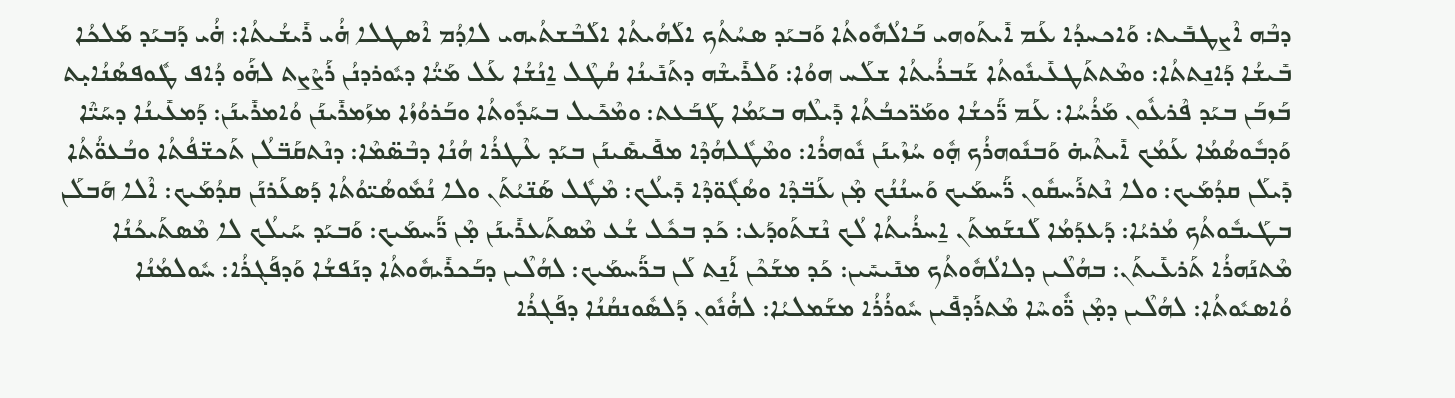ܕܒܶܗ ܐܶܨܛܒܺܝܬ: ܘܰܐܟܚܕܳܐ ܥܰܡ ܐܺܝܬܰܘܗܝ ܒܰܐܠܳܗܽܘܬܳܐ ܘܰܒܝܰܕ ܣܚܳܬܳܟ ܐܠܰܗܳܝܬܳܐ ܐܠܰܒܶܫܬܳܝܗܝ ܠܐܕܳܡ ܐܶܣܛܠܐ ܗ̇ܳܝ ܪܺܝܫܳܝܬܳܐ: ܗ̇ܳܝ ܕܰܒܝܰܕ ܡܰܠܟܳܐ ܒܺܝܫܳܐ ܕܰܐܢ̱ܬܬܳܐ: ܘܡܶܬܬܰܛܥܺܝܢܽܘܬܳܐ ܫܰܒܪܳܝܬܳܐ ܫܠܰܚ ܗܘܳܐ: ܘܰܠܪܺܝܫܶܗ ܕܬܰܢܺܝܢܳܐ ܩܳܛܶܠ ܐ̱ܢܳܫܳܐ ܥܰܠ ܡܰܝ̈ܳܐ ܕܝܽܘܪܕܢܳܢ ܪܰܨܶܨܬ ܠܗ̇ܰܘ ܕܳܐܦ ܛܽܘܦܣܳܢܳܐܝ̣ܬ ܒܰܙܒܰܢ ܒܝܰܕ ܦܶܪܥܽܘܢ ܡܰܪܳܚܳܐ: ܥܰܡ ܪ̈ܰܟܫܳܐ ܘܡܰܪ̈ܟܒܳܬܳܐ ܕܺܝܠܶܗ ܒܝܰܡܳܐ ܛܰܒܰܥܬ: ܘܡܶܟܺܝܠ ܒܚܰܕܽܘܬܳܐ ܘܒܰܪܘܳܙܳܐ ܡܙܰܡܪܺܝܢܰܢ ܘܳܐܡܪܺܝܢܰܢ: ܕܰܡܥܺܝܢܳܐ ܕܚܰܝ̈ܶܐ ܘܰܕܒܽܘܣܳܡܳܐ ܥܰܡܳܟ ܐܺܝܬܶܝܗ̇ ܘܰܒܢܽܘܗܪܳܟ ܗ̣ܽܘ ܚܳܙܶܝܢܰܢ ܢܽܘܗܪܳܐ: ܘܡܶܛܽܠܗܳܕܶܐ ܡܦܺܝܣܺܝܢܰܢ ܒܝܰܕ ܥܶܛܪܳܐ ܗܳܢܳܐ ܕܒܶܣ̈ܡܶܐ: ܕܢܶܬܩܰܒ̈ܠܳܢ ܬܰܟܫ̈ܦܳܬܳܐ ܘܒܳܥܘ̈ܳܬܳܐ ܕܺܝܠܰܢ ܩܕܳܡܰܝܟ: ܘܠܐ ܢܶܬܪܰܚܩܽܘܢ ܪ̈ܰܚܡܰܝܟ ܘܰܚܢܳܢܳܟ ܡ̣ܶܢ ܥܰܒ̈ܕܶܐ ܘܣܳܓܽܘ̈ܕܶܐ ܕܺܝܠܳܟ: ܡܶܛܽܠ ܣܰܢ̈ܝܳܬܰܢ ܘܠܐ ܢܳܡܽܘܣܳܝ̈ܘܳܬܳܐ ܕܰܣܥܰܪܢܰܢ ܩܕܳܡܰܝܟ: ܐܶܠܐ ܗܰܒܠܰܢ ܒܛܰܝܒܽܘܬܳܟ ܡܳܪܝܳܐ: ܕܰܥܕܰܡܳܐ ܠܰܢܫܰܡܬܰܢ ܐ̱ܚܪܳܝܬܳܐ ܠܳܟ ܢܶܫܬܰܘܕܰܥ: ܟܰܕ ܒܟܽܠ ܫܳܥ ܡܶܣܬܰܥܪܺܝܢܰܢ ܡ̣ܶܢ ܪ̈ܰܚܡܰܝܟ: ܘܰܒܝܰܕ ܚܰܝܠܳܟ ܠܐ ܡܶܣܬܰܝܟܳܢܳܐ ܡܶܬܢܰܗܪܳܐ ܬܰܪܥܺܝܬܰܢ: ܒܗܳܠܶܝܢ ܕܠܐܠܳܗܽܘܬܳܟ ܡܢܺܝܚܺܝܢ: ܟܰܕ ܡܫܰܟܶܢ ܐܰܢ̱ܬ ܠܰܢ ܒܪ̈ܰܚܡܰܝܟ: ܠܗܳܠܶܝܢ ܕܒܰܟܪܺܝܗܽܘܬܳܐ ܕܢܰܦܫܳܐ ܘܰܕܦܰܓܪܳܐ: ܚܽܘܠܡܳܢܳܐ ܘܳܐܣܝܽܘܬܳܐ: ܠܗܳܠܶܝܢ ܕܡ̣ܶܢ ܪ̈ܽܘܚܶܐ ܡܶܬܪܰܕܦܺܝܢ ܚܽܘܪܳܪܳܐ ܡܫܰܡܠܝܳܐ: ܠܗ̇ܳܢܽܘܢ ܕܰܠܣܽܘܢܩܳܢܳܐ ܕܦܰܓܪܳܐ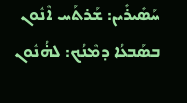ܚܰܣܺܝܪܺܝܢ: ܫܰܪܬܰܚ ܐܶܢܽܘܢ ܒܣܰܒܥܳܐ ܕܡܶܢܳܟ: ܠܗ̇ܳܢܽܘܢ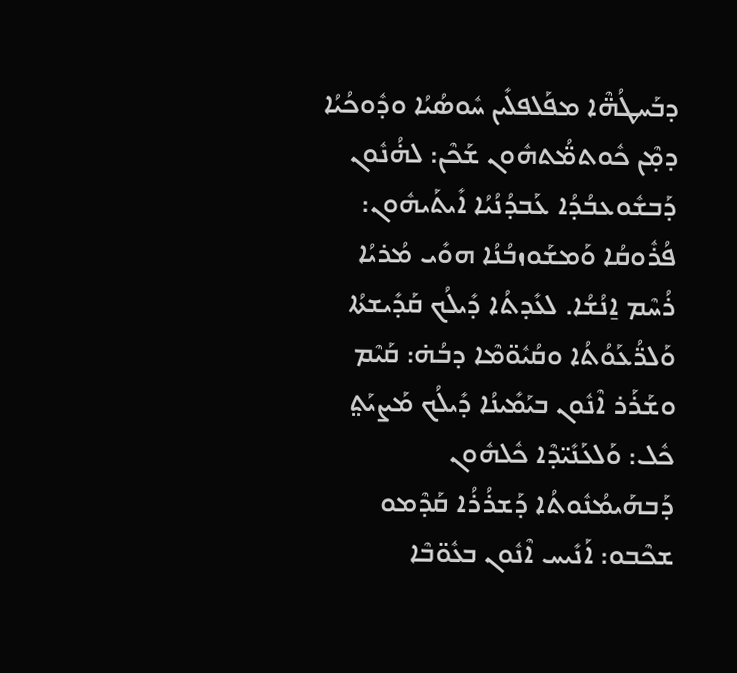ܕܒܰܚܛܳܗ̈ܶܐ ܡܦܰܠܦܠܺܝܢ ܚܽܘܣܳܝܳܐ ܘܕܽܘܟܳܝܳܐ ܕܡ̣ܶܢ ܟܽܘܬܡ̈ܳܬܗܽܘܢ ܫܰܟܶܢ: ܠܗ̇ܳܢܽܘܢ ܕܰܒܫܽܘܥܒܳܕܳܐ ܥܰܒܕܳܢܳܝܳܐ ܐܺܝܬܰܝܗܽܘܢ: ܦܳܪܽܘܩܳܐ ܘܰܡܫܰܘܙܒܳܢܳܐ ܗܘܺܝ ܡܳܪܝܳܐ ܪܳܚܶܡ ܐ̱ܢܳܫܳܐ. ܠܥܺܕܬܳܐ ܕܺܝܠܳܟ ܩܰܕܺܝܫܬܳܐ ܘܰܠܪ̈ܳܥܰܘܳܬܳܐ ܘܩܳܝܽܘ̈ܡܶܐ ܕܒܳܗ̇: ܩܰܝܶܡ ܘܫܰܪܰܪ ܐܶܢܽܘܢ ܒܝܰܡܺܝܢܳܐ ܕܺܝܠܳܟ ܡܰܨܝܰܬ݀ ܟܽܠ: ܘܰܠܥܰܢܺܝ̈ܕܶܐ ܟܽܠܗܽܘܢ ܕܰܒܗܰܝܡܳܢܽܘܬܳܐ ܕܰܫܪܳܪܳܐ ܩܰܕܶܡܘ ܫܟܶܒܘ: ܐܰܢܺܝܚ ܐܶܢܽܘܢ ܒܥܽܘ̈ܒܶܐ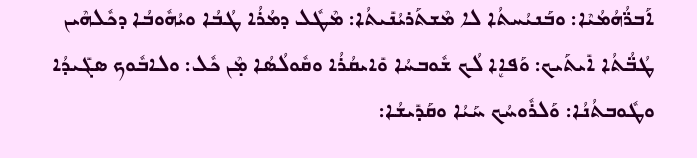ܐܰܒܪ̈ܳܗܳܡܳܝܶܐ: ܘܒܰܢܝܳܚܬܳܐ ܠܐ ܡܶܫܬܰܪܝܳܢܺܝܬܳܐ: ܡܶܛܽܠ ܕܡܳܪܳܐ ܛܳܒܳܐ ܘܝܳܗܽܘܒܳܐ ܕܟܽܠܗܶܝܢ ܛܳܒ̈ܳܬܳܐ ܐܺܝܬܰܝܟ: ܘܰܦܐܷܐ ܠܳܟ ܫܽܘܒܚܳܐ ܘܺܐܝܩܳܪܳܐ ܘܩܽܘܠܳܣܳܐ ܡ̣ܶܢ ܟܽܠ: ܘܠܐܒܽܘܟ ܣܓܺܝܕܳܐ ܘܛܽܘܒܬܳܢܳܐ: ܘܰܠܪܽܘܚܳܟ ܚܰܝܳܐ ܘܩܰܕܺܝܫܳܐ: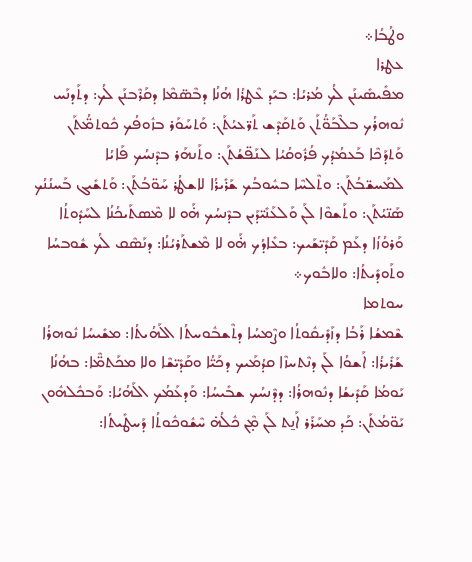ܘܛܳܒܳܐ܀
ܥܛܪܐ
ܡܦܺܝܣܺܝܢܰܢ ܠܳܟ ܡܳܪܝܳܐ: ܒܝܰܕ ܥܶܛܪܳܐ ܗܳܢܳܐ ܕܒܶܣ̈ܡܶܐ ܕܩܰܪܶܒܢܰܢ ܠܳܟ: ܕܬܰܕܢܰܚ ܢܽܘܗܪܳܟ ܒܠܶܒܰܘ̈ܳܬܰܢ ܘܰܬܩܰܕܶܫ ܬܰܪ̈ܥܝܳܬܰܢ: ܘܰܬܚܰܘܰܪ ܒܙܽܘܦܳܟ ܟܽܘܬܡ̈ܳܬܰܢ ܘܰܬܕܰܟܶܐ ܒܰܥܡܳܕܳܟ ܦܳܪܽܘܩܳܝܳܐ ܠܢܰܦ̈ܫܳܬܰܢ: ܘܬܰܢܗܰܪ ܒܕܶܢܚܳܟ ܦܰܐܝܳܐ ܠܡܰܚܫ̈ܒܳܬܰܢ: ܘܬܶܠܚܶܐ ܒܚܽܘܒܳܟ ܫܰܪܺܝܪܳܐ ܠܐܫܛܳܪ ܚܰܘ̈ܒܳܬܰܢ: ܘܰܬܫܺܝܓ ܒܰܚܢܳܢܳܟ ܣܰܢ̈ܝܳܬܰܢ: ܘܬܰܫܘܶܐ ܠܰܢ ܘܰܠܥܰܢܺܝ̈ܕܰܝܢ ܒܕܶܢܚܳܟ ܗ̇ܰܘ ܠܐ ܡܶܣܬܰܝܟܳܢܳܐ ܠܚܰܕܽܘܬܳܐ ܘܰܪܘܳܙܳܐ ܕܥܰܡ ܩܰܕܺܝ̈ܫܰܝܟ: ܒܥܺܐܕܳܟ ܗ̇ܰܘ ܠܐ ܡܶܫܬܰܪܝܳܢܳܐ: ܕܢܰܣܶܩ ܠܳܟ ܫܽܘܒܚܳܐ ܘܬܰܘܕܺܝܬܳܐ: ܘܠܐܒܽܘܟ܀
ܚܘܬܡܐ
ܫܶܡܫܳܐ ܪܰܒܳܐ ܕܙܰܕܺܝܩܽܘܬܳܐ ܘܨܶܡܚܳܐ ܕܬܶܫܒܽܘܚܬܳܐ ܐܠܰܗܳܝܬܳܐ: ܡܫܺܝܚܳܐ ܢܽܘܗܪܳܐ ܫܰܪܺܝܪܳܐ: ܐܰܫܘܳܐ ܠܰܢ ܕܢܶܬܚܙܶܐ ܩܕܳܡܰܝܟ ܕܟܰܝ̈ܳܐ ܘܩܰܕܺܝ̈ܫܶܐ ܘܠܐ ܡܟܰܬܡ̈ܶܐ: ܒܗܳܢܳܐ ܝܰܘܡܳܐ ܩܰܕܺܝܫܳܐ ܕܢܽܘܗܪܳܐ: ܕܕܶܢܚܳܟ ܫܒܺܝܚܳܐ: ܘܰܕܥܰܡܳܟ ܐܠܰܗܳܝܳܐ: ܘܰܒܟܽܠܗܽܘܢ ܝܰܘ̈ܡܳܬܰܢ: ܟܰܕ ܡܚܰܪܰܪ ܐܰܢ̱ܬ ܠܰܢ ܡ̣ܶܢ ܟܽܠܳܗ̇ ܚܶܫܽܘܟܽܘܬܳܐ ܕܰܚܛܺܝܬܳܐ: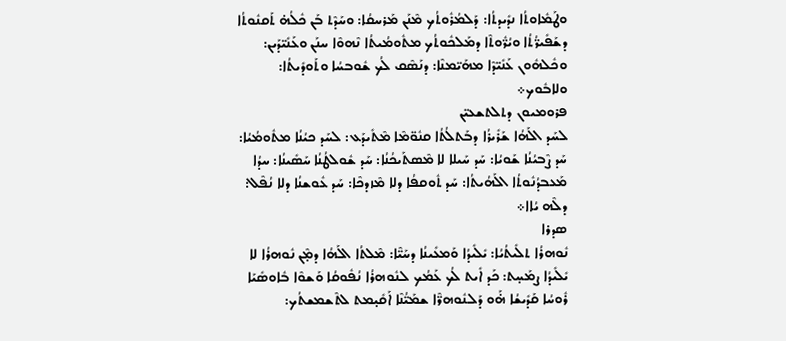ܘܛܰܡܽܐܘܬܳܐ ܢܕܺܝܕܬܳܐ: ܕܰܠܡܳܪܽܘܬܳܟ ܡܶܢܰܢ ܡܰܪܚܩܳܐ: ܘܚܰܕܶܬ ܒܰܢ ܟܽܠܳܗ̇ ܬܰܩܢܽܘܬܳܐ ܕܫܰܦܺܝܪ̈ܳܬܳܐ ܘܝܳܪ̈ܽܘܬܶܐ ܕܡܰܠܟܽܘܬܳܟ ܡܬܽܘܡܳܝܬܳܐ ܢܶܗܘܶܐ ܚܢܰܢ ܘܥܰܢܺܝ̈ܕܰܝܢ: ܘܟܽܠܗܽܘܢ ܥܰܢܺܝ̈ܕܶܐ ܡܗܰܝ̈ܡܢܶܐ: ܕܢܰܣܶܩ ܠܳܟ ܫܽܘܒܚܳܐ ܘܬܰܘܕܺܝܬܳܐ: ܘܠܐܒܽܘܟ܀
ܦܪܘܡܝܘܢ ܕܬܠܬܫܥܝ̈ܢ
ܠܚܰܕ ܐܠܰܗܳܐ ܫܰܪܺܝܪܳܐ ܕܒܰܬܠܳܬܳܐ ܩܢܽܘ̈ܡܶܐ ܡܶܬܺܝܕܰܥ: ܠܚܰܕ ܟܝܳܢܳܐ ܡܬܽܘܡܳܝܳܐ: ܚܰܕ ܨܶܒܝܳܢܳܐ ܫܰܘܝܳܐ: ܚܰܕ ܚܰܝܠܐ ܠܐ ܡܶܣܬܰܝܟܳܢܳܐ: ܚܰܕ ܫܽܘܠܛܳܢܳܐ ܚܰܣܺܝܢܳܐ: ܚܕܳܐ ܡܰܥܒܕܳܢܽܘܬܳܐ ܐܠܰܗܳܝܬܳܐ: ܚܰܕ ܬܽܘܩܦܳܐ ܕܠܐ ܡܶܙܕܟܶܐ: ܚܰܕ ܥܽܘܫܢܳܐ ܕܠܐ ܢܳܦܶܠ: ܕܠܶܗ ܝܳܐܐ܀
ܣܕܪܐ
ܢܽܘܗܪܳܐ ܬܠܺܝܬܳܝܳܐ: ܝܺܠܺܝܕܳܐ ܘܰܡܥܺܝܢܳܐ ܕܚܰܝ̈ܶܐ: ܡܶܠܬܳܐ ܐܠܰܗܳܐ ܕܡ̣ܶܢ ܢܽܘܗܪܳܐ ܠܐ ܝܺܠܺܝܕܳܐ ܨܡܰܚ̣ܬ: ܟܰܕ ܐܺܝܬ ܠܳܟ ܥܰܡܳܟ ܠܢܽܘܗܪܳܐ ܢܳܦܽܘܩܳܐ ܘܰܫܘܶܐ ܒܽܐܘܣܺܝܰܐ ܪܽܘܚܳܐ ܩܰܕܺܝܫܳܐ ܗ̇ܰܘ ܕܰܠܢܽܘܗܪ̈ܶܐ ܫܡܰܝ̈ܳܢܶܐ ܐܰܩܺܝ̣ܡܬ ܠܬܶܫܡܫܬܳܟ: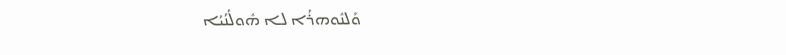ܘܰܠܢܽܘܗܪܳܐ ܠܐ ܗܽܘܠܳܢܳܝܳܐ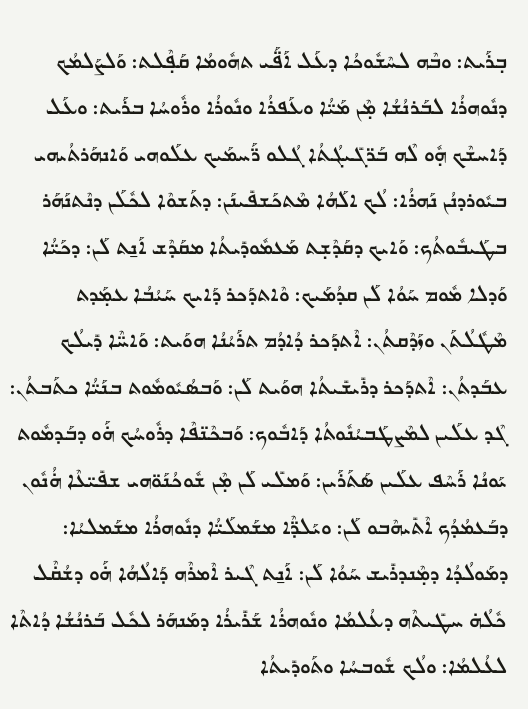ܒ̣ܪܰܝܬ: ܘܒܶܗ ܠܚܶܫܽܘܟܳܐ ܕܥܰܠ ܐܰܦ̈ܰܝ ܬܗܽܘܡܳܐ ܩܰܦ̣ܶܠܬ: ܘܰܠܨܰܠܡܳܟ ܕܢܽܘܗܪܳܐ ܠܒܰܪܢܳܫܳܐ ܡ̣ܶܢ ܡܰܝ̈ܳܐ ܘܥܰܦܪܳܐ ܘܢܽܘܪܳܐ ܘܪܽܘܚܳܐ ܒܪܰܝܬ: ܘܥܰܠ ܕܰܐܚܫܶܟ ܗ̣ܽܘ ܠܶܗ ܒܰܪ̈ܓܺܝܓܳܬܳܐ ܓܳܠܘ ܪ̈ܰܚܡܰܝܟ ܥܠܰܘܗܝ ܘܰܐܢܗܰܪܬܳܝܗܝ ܒܝܽܘܪܕܢܳܢ ܢܰܗܪܳܐ: ܠܳܟ ܐܠܰܗܳܐ ܡܶܬܟܰܫܦܺܝܢܰܢ: ܕܬܰܫܘܶܐ ܠܟܽܠܰܢ ܕܢܶܬܢܰܗܰܪ ܒܛܰܝܒܽܘܬܳܟ: ܘܰܐܝܟ ܕܩܰܕܶܫ̣ܬ ܡܰܥܡܽܘܕܺܝܬܳܐ ܡܩܰܕܶܫ ܐܰܢ̱ܬ ܠܰܢ: ܕܟܰܝ̈ܳܐ ܘܰܕܠܐ ܡܽܘܡ ܚܰܘܳܐ ܠܰܢ ܩܕܳܡܰܝܟ: ܘܶܐܬܕܰܟܪ ܕܰܐܝܟ ܚܰܝܳܒܳܐ ܥܡ̣ܰܕܬ ܡܶܛܽܠܳܬܰܢ ܘܙܰܕܶܩܬܳܢ: ܐܶܬܕܰܟܪ ܕܳܐܕܳܡ ܬܪܰܝܳܢܳܐ ܗܘܰܝܬ: ܘܰܐܚ̈ܶܐ ܕܺܝܠܳܟ ܥܒܰܕܬܳܢ: ܐܶܬܕܰܟܪ ܕܪܺܝܫܺܝܬܳܐ ܗܘܰܝܬ ܠܰܢ: ܘܰܒܣܳܝܽܘܡܽܘܬ ܒܢܰܝ̈ܳܐ ܟܬܰܒܬܳܢ: ܓܶܕ ܥܠܰܝܢ ܠܡܶܨܛܰܒܝܳܢܽܘܬܳܐ ܕܰܐܒܽܘܟ: ܘܰܒܟܶܢ̈ܦܶܐ ܕܪܽܘܚܳܟ ܗ̇ܰܘ ܕܒܰܕܡܽܘܬ ܝܰܘܢܳܐ ܪܰܚܶܦ ܥܠܰܝܢ ܣܰܬܰܪܰܝܢ: ܘܰܡܠܺܝ ܠܰܢ ܡ̣ܶܢ ܫܽܘܟܳܢܰܘ̈ܗܝ ܫܦܺܝ̈ܥܶܐ ܗ̇ܳܢܽܘܢ ܕܒܰܥܡܳܕܳܟ ܐܶܬܺܝܗܶܒܘ ܠܰܢ: ܘܝܰܠܕ̈ܶܐ ܡܫܰܡܠܰܝ̈ܳܐ ܕܢܽܘܗܪܳܐ ܡܫܰܡܠܝܳܐ: ܕܡܰܘܠܳܕܳܐ ܕܡ̣ܶܢܕܪܺܝܫ ܚܰܘܳܐ ܠܰܢ: ܐܰܢ̱ܬ ܓܶܝܪ ܐܶܡܪܶܗ ܕܰܐܠܳܗܳܐ ܗ̇ܰܘ ܕܫܳܩ̇ܶܠ ܟܽܠܳܗ̇ ܚܛܺܝܬܶܗ ܕܥܳܠܡܳܐ ܘܢܽܘܗܪܳܐ ܫܰܪܺܝܪܳܐ ܕܡܰܢܗܰܪ ܠܟܽܠ ܒܰܪܢܳܫܳܐ ܕܳܐܬܶܐ ܠܥܳܠܡܳܐ: ܘܠܳܟ ܫܽܘܒܚܳܐ ܘܬܰܘܕܺܝܬܳܐ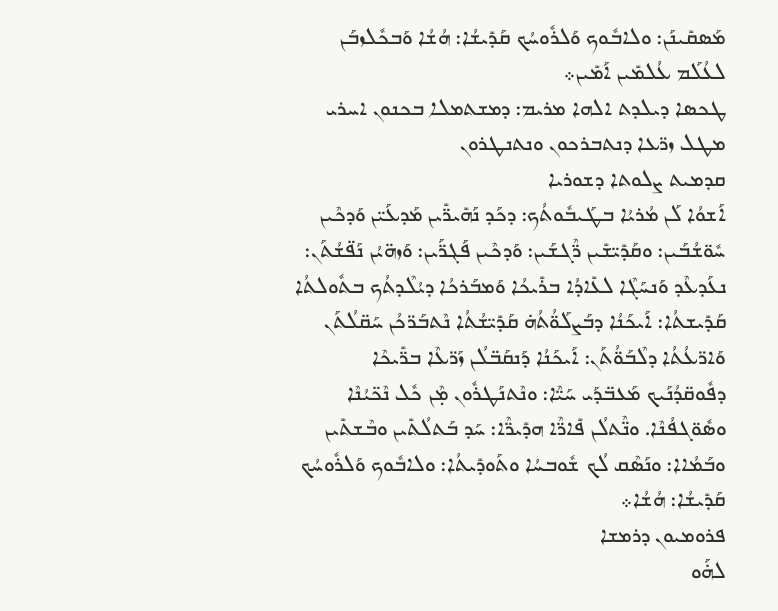ܡܰܣܩܺܝܢܰܢ: ܘܠܐܒܽܘܟ ܘܰܠܪܽܘܚܳܟ ܩܰܕܺܝܫܳܐ: ܗܳܫܳܐ ܘܰܒܟܽܠܙܒܰܢ ܠܥܳܠܰܡ ܥܳܠܡܺܝܢ ܐܰܡܺܝܢ܀
ܛܟܣܐ ܕܝܠܕܬ ܐܠܗܐ ܡܪܝܡ: ܕܡܫܬܡܠܐ ܒܟܢܘܢ ܐܚܪܝ ܡܛܠ ܙܪ̈ܥܐ ܕܢܬܒܪܟܘܢ ܘܢܬܢܛܪܘܢ
ܩܕܡܝܬ ܨܠܘܬܐ ܕܫܘܪܝܐ
ܐܰܫܘܳܐ ܠܰܢ ܡܳܪܝܳܐ ܒܛܰܝܒܽܘܬܳܟ: ܕܟܰܕ ܢܰܗܺܝܪ̈ܺܝܢ ܡܰܕܥܰܝ̈ܢ ܘܰܕܟܶܝܢ ܚܽܘ̈ܫܳܒܰܝܢ: ܘܩܰܕܺܝ̈ܫܺܝܢ ܪ̈ܶܓܫܰܝܢ: ܘܰܕܟܶܝܢ ܦܰܓܪ̈ܰܝܢ: ܘܰܙܗ̈ܝܳܢ ܢܰܦ̈ܫܳܬܰܢ: ܢܥܰܕܥܶܕ ܘܰܢܚܰܓܶܐ ܠܥܺܐܕܳܐ ܒܪܺܝܟܳܐ ܘܰܡܒܰܪܟܳܐ ܕܝܳܠܶܕܬܳܟ ܒܬܽܘܠܬܳܐ ܩܰܕܺܝܫܬܳܐ: ܐܰܝܟܰܢܳܐ ܕܒܰܨܠܰܘ̈ܳܬܳܗ̇ ܩܰܕܺܝ̈ܫܳܬܳܐ ܢܶܬܒܰܪ̈ܟܳܢ ܚܰܩ̈ܠܳܬܰܢ ܘܰܐܪ̈ܥܳܬܳܐ ܕܠܶܒܰܘ̈ܳܬܰܢ: ܐܰܝܟܰܢܳܐ ܕܰܢܩܰܒ̈ܠܳܢ ܙܰܪ̈ܥܶܐ ܒܪ̈ܺܝܟܶܐ ܕܦܽܘܩ̈ܕܳܢܰܝܟ ܡܰܥܒ̈ܕܰܝ ܚܰܝ̈ܶܐ: ܘܢܶܬܢܰܛܪܽܘܢ ܡ̣ܶܢ ܟܽܠ ܢܶܟ̈ܝܳܢܶܐ ܘܣܽܘ̈ܓܦܳܢܶܐ. ܘܢ̈ܶܬܠܳܢ ܦܺܐܪ̈ܶܐ ܗܕܺܝܪ̈ܶܐ: ܚܰܕ ܒܰܬܠܳܬܺܝܢ ܘܒܶܫܬܺܝܢ ܘܒܰܡܳܐܐ: ܘܢܰܣܶܩ ܠܳܟ ܫܽܘܒܚܳܐ ܘܬܰܘܕܺܝܬܳܐ: ܘܠܐܒܽܘܟ ܘܰܠܪܽܘܚܳܟ ܩܰܕܺܝܫܳܐ: ܗܳܫܳܐ܀
ܦܪܘܡܝܘܢ ܕܪܡܫܐ
ܠܗ̇ܰܘ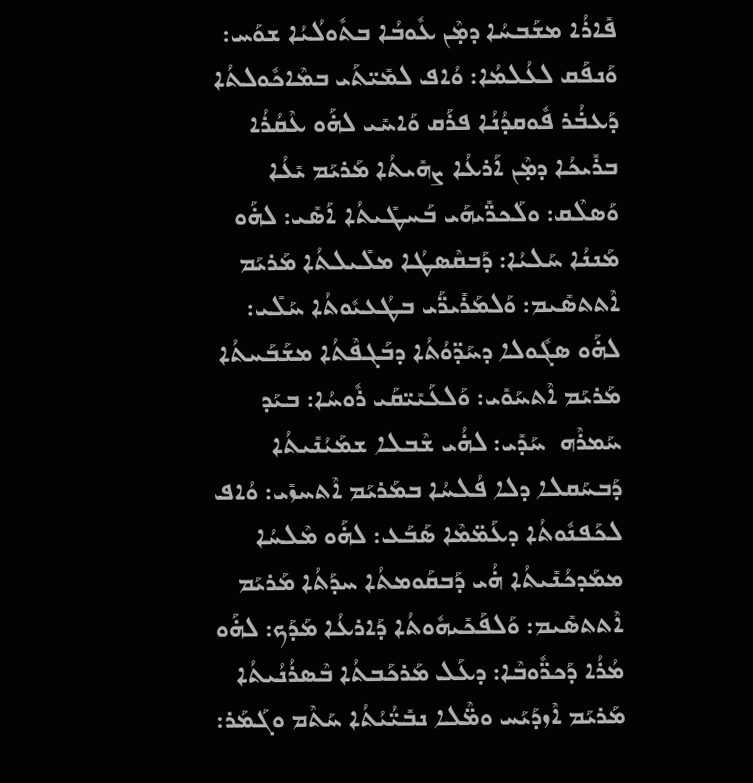ܦܺܐܪܳܐ ܡܫܰܒܚܳܐ ܕܡ̣ܶܢ ܥܽܘܒܳܐ ܒܬܽܘܠܳܝܳܐ ܫܘܰܚ: ܘܰܢܦܰܩ ܠܥܳܠܡܳܐ: ܘܳܐܦ ܠܡܺܝ̈ܬܰܝ ܒܡܶܐܟܽܘܠܬܳܐ ܕܰܥܒ̇ܳܪ ܦܽܘܩܕܳܢܳܐ ܦܪܰܩ ܘܰܐܚܺܝ ܠܗ̇ܰܘ ܥܶܩܳܪܳܐ ܒܪܺܝܟܳܐ ܕܡ̣ܶܢ ܐܰܪܥܳܐ ܨܗܺܝܬܳܐ ܡܰܪܝܰܡ ܝܺܥܳܐ ܘܰܣܠܶܩ: ܘܠܰܟܪ̈ܺܝܗܰܝ ܒܰܚܛܺܝܬܳܐ ܐܰܣܺܝ: ܠܗ̇ܰܘ ܡܰܢܢܳܐ ܚܰܠܝܳܐ: ܕܰܒܩܶܣܛܳܐ ܡܠܺܝܠܬܳܐ ܡܰܪܝܰܡ ܐܶܬܬܣܺܝܡ: ܘܰܠܡܰܪܺܝܪ̈ܰܝ ܒܛܳܥܝܽܘܬܳܐ ܚܰܠܺܝ: ܠܗ̇ܰܘ ܣܓܽܘܠܐ ܕܚܰܕ̈ܘܳܬܳܐ ܕܒܰܓܦܶܬܳܐ ܡܫܰܒܰܚܬܳܐ ܡܰܪܝܰܡ ܐܶܬܚܰܘܺܝ: ܘܰܠܥܰܝܺܝ̈ܩܰܝ ܪܽܘܚܳܐ: ܒܝܰܕ ܚܰܡܪܶܗ  ܚܰܕܺܝ: ܠܗ̇ܳܝ ܫܶܒܠܐ ܫܡܰܝܳܢܺܝܬܳܐ ܕܰܒܚܰܩܠܐ ܕܠܐ ܦܳܠܚܳܐ ܒܡܰܪܝܰܡ ܐܶܬܚܙܺܝ: ܘܳܐܦ ܠܟܰܦܢܽܘܬܳܐ ܕܥܰܡ̈ܡܶܐ ܣܰܒܰܥ: ܠܗ̇ܰܘ ܡܶܠܚܳܐ ܡܡܰܕܟܳܢܺܝܬܳܐ ܗ̇ܳܝ ܕܰܒܩܰܘܡܬܳܐ ܚܕܰܬܳܐ ܡܰܪܝܰܡ ܐܶܬܬܣܺܝܡ: ܘܰܠܦܰܟܺܝܗܽܘܬܳܐ ܕܰܐܪܥܳܐ ܡܰܕܰܟ: ܠܗ̇ܰܘ ܡܳܪܳܐ ܕܰܟܪ̈ܽܘܒܶܐ: ܕܥܰܠ ܡܰܪܟܰܒܬܳܐ ܒܶܣܪܳܢܳܝܬܳܐ ܡܰܪܝܰܡ ܐܶܙܕܰܝܰܚ ܘܡ̈ܶܠܐ ܢܒܺܝ̈ܳܝܳܬܳܐ ܚܰܬܶܡ ܘܓܰܡܰܪ: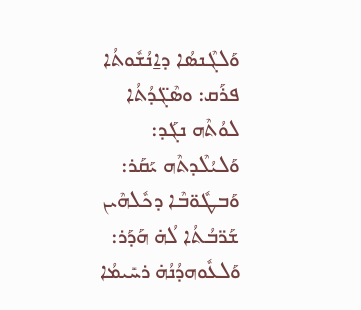ܘܰܠܓܶܢܣܳܐ ܕܐ̱ܢܳܫܽܘܬܳܐ ܦܪܰܩ: ܘܣܶܓ̈ܕܳܬܳܐ ܠܘܳܬܶܗ ܢܓܰܕ: ܘܰܠܝܳܠܶܕܬܶܗ ܝܰܩܰܪ: ܘܰܒܛܽܘ̈ܒܶܐ ܕܟܽܠܗܶܝܢ ܫܰܪ̈ܒܳܬܳܐ ܠܳܗ̇ ܗܰܕܰܪ: ܘܰܠܥܽܘܗܕܳܢܳܗ̇ ܪܚܺܝܡܳܐ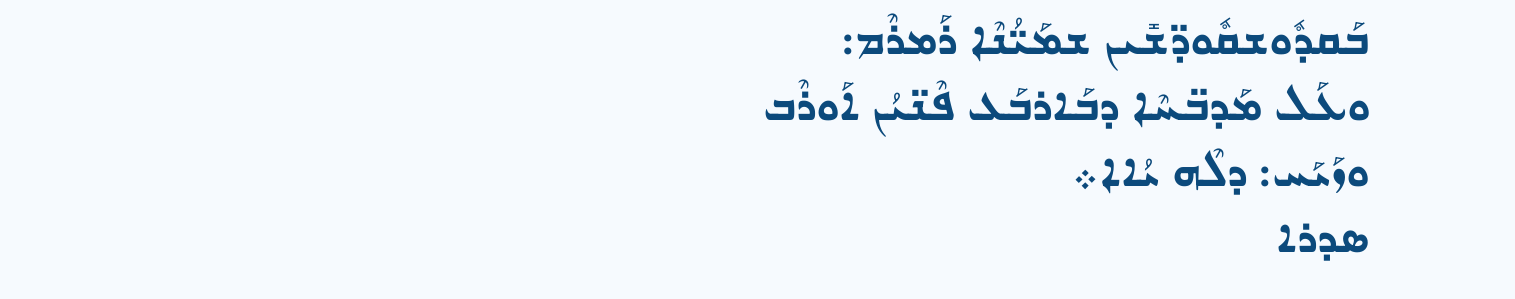ܒܰܩܕܽܘܫܩܽܘܕ̈ܫܺܝܢ ܫܡܰܝ̈ܳܢܶܐ ܪܰܡܪܶܡ: ܘܥܰܠ ܡܰܕܒ̈ܚܶܐ ܕܒܰܐܪܒܰܥ ܦܶܢ̈ܝܳܢ ܐܰܘܪܶܒ ܘܙܰܝܰܚ: ܕܠܶܗ ܝܳܐܐ܀
ܣܕܪܐ